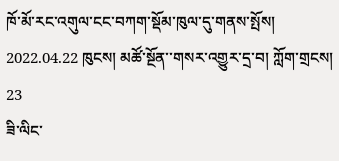ཁོ་མོ་རང་འགུལ་ངང་བཀག་སྡོམ་ཁུལ་དུ་གནས་སྤོས།
2022.04.22 ཁུངས། མཚོ་སྔོན་་གསར་འགྱུར་དྲ་བ། ཀློག་གྲངས། 23
ཟི་ལིང་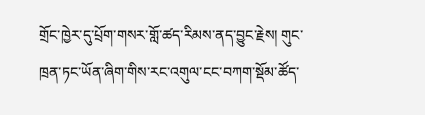གྲོང་ཁྱེར་དུ་པྲོག་གསར་གློ་ཚད་རིམས་ནད་བྱུང་རྗེས། གུང་ཁྲན་ཏང་ཡོན་ཞིག་གིས་རང་འགུལ་ངང་བཀག་སྡོམ་ཚོད་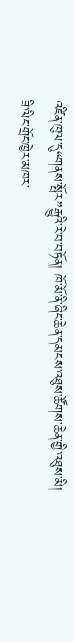འཛིན་ཁུལ་དུ“གནས་སྤོར”རྒྱུའི་རེ་བ་བཏོན། ཁོ་མོ་ནི་ཞིང་ཆེན་དམངས་འཐུས་ཚོགས་ཆེན་གྱི་འཐུས་མི། ཟི་ལིང་གྲོང་ཁྱེར་མཁར་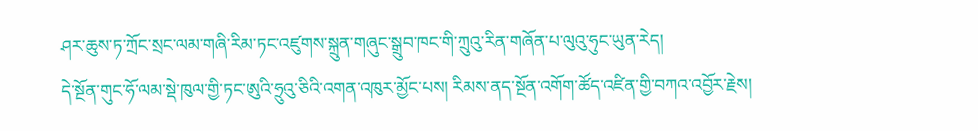ཤར་ཆུས་ཏ་ཀྲོང་སྲང་ལམ་གཞི་རིམ་ཏང་འཛུགས་སྐྲུན་གཞུང་སྒྲུབ་ཁང་གི་ཀྲུའུ་རིན་གཞོན་པ་ལུའུ་ཧུང་ཡུན་རེད།
དེ་སྔོན་གུང་ཧོ་ལམ་སྡེ་ཁུལ་གྱི་ཏང་ཨུའི་ཧྲུའུ་ཅིའི་འགན་འཁུར་མྱོང་པས། རིམས་ནད་སྔོན་འགོག་ཚོད་འཛིན་གྱི་བཀའ་འབྱོར་རྗེས།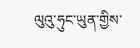ལུའུ་ཧུང་ཡུན་གྱིས་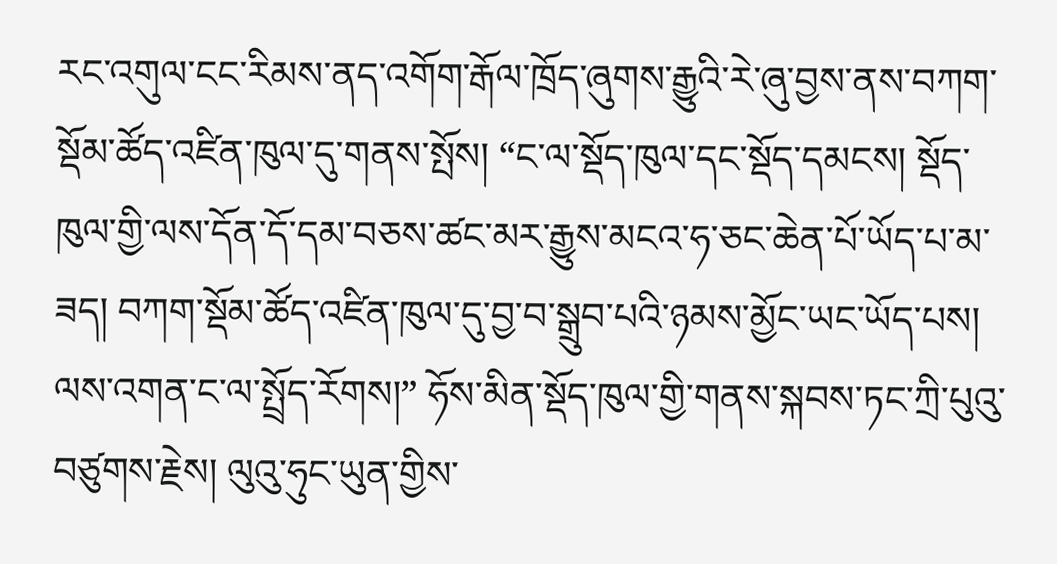རང་འགུལ་ངང་རིམས་ནད་འགོག་རྒོལ་ཁྲོད་ཞུགས་རྒྱུའི་རེ་ཞུ་བྱས་ནས་བཀག་སྡོམ་ཚོད་འཛིན་ཁུལ་དུ་གནས་སྤོས། “ང་ལ་སྡོད་ཁུལ་དང་སྡོད་དམངས། སྡོད་ཁུལ་གྱི་ལས་དོན་དོ་དམ་བཅས་ཚང་མར་རྒྱུས་མངའ་ཧ་ཅང་ཆེན་པོ་ཡོད་པ་མ་ཟད། བཀག་སྡོམ་ཚོད་འཛིན་ཁུལ་དུ་བྱ་བ་སྒྲུབ་པའི་ཉམས་མྱོང་ཡང་ཡོད་པས། ལས་འགན་ང་ལ་སྤྲོད་རོགས།” ཧོས་མིན་སྡོད་ཁུལ་གྱི་གནས་སྐབས་ཏང་ཀྲི་པུའུ་བཙུགས་རྗེས། ལུའུ་ཧུང་ཡུན་གྱིས་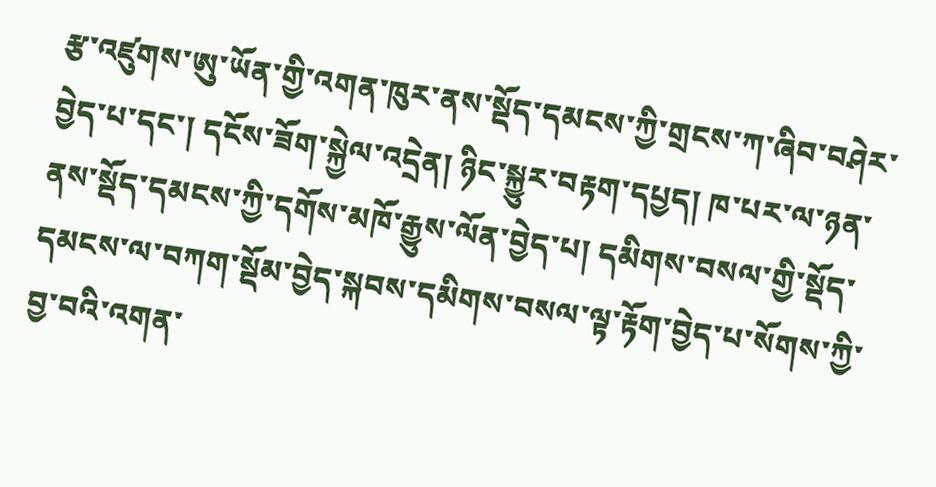རྩ་འཛུགས་ཨུ་ཡོན་གྱི་འགན་ཁུར་ནས་སྡོད་དམངས་ཀྱི་གྲངས་ཀ་ཞིབ་བཤེར་བྱེད་པ་དང་། དངོས་ཟོག་སྐྱེལ་འདྲེན། ཉིང་སྐྱུར་བརྟག་དཔྱད། ཁ་པར་ལ་ཉན་ནས་སྡོད་དམངས་ཀྱི་དགོས་མཁོ་རྒྱུས་ལོན་བྱེད་པ། དམིགས་བསལ་གྱི་སྡོད་དམངས་ལ་བཀག་སྡོམ་བྱེད་སྐབས་དམིགས་བསལ་ལྟ་རྟོག་བྱེད་པ་སོགས་ཀྱི་བྱ་བའི་འགན་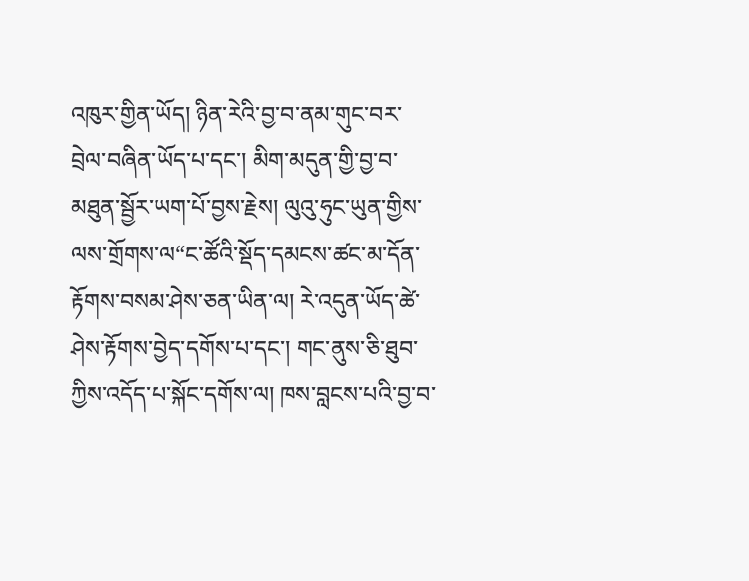འཁུར་གྱིན་ཡོད། ཉིན་རེའི་བྱ་བ་ནམ་གུང་བར་བྲེལ་བཞིན་ཡོད་པ་དང་། མིག་མདུན་གྱི་བྱ་བ་མཐུན་སྦྱོར་ཡག་པོ་བྱས་རྗེས། ལུའུ་ཧུང་ཡུན་གྱིས་ལས་གྲོགས་ལ“ང་ཚོའི་སྡོད་དམངས་ཚང་མ་དོན་རྟོགས་བསམ་ཤེས་ཅན་ཡིན་ལ། རེ་འདུན་ཡོད་ཚེ་ཤེས་རྟོགས་བྱེད་དགོས་པ་དང་། གང་ནུས་ཅི་ཐུབ་ཀྱིས་འདོད་པ་སྐོང་དགོས་ལ། ཁས་བླངས་པའི་བྱ་བ་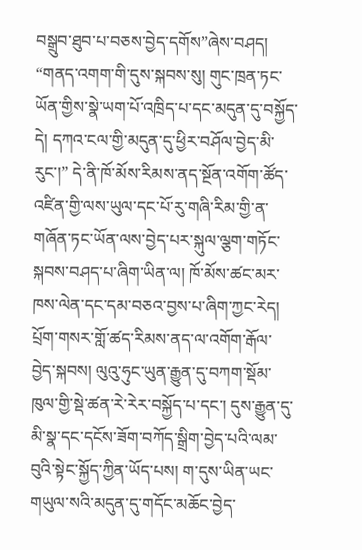བསྒྲུབ་ཐུབ་པ་བཅས་བྱེད་དགོས”ཞེས་བཤད། “གནད་འགག་གི་དུས་སྐབས་སུ། གུང་ཁྲན་ཏང་ཡོན་གྱིས་སྣེ་ཡག་པོ་འཁྲིད་པ་དང་མདུན་དུ་བསྐྱོད་དེ། དཀའ་ངལ་གྱི་མདུན་དུ་ཕྱིར་བཤོལ་བྱེད་མི་རུང་།” དེ་ནི་ཁོ་མོས་རིམས་ནད་སྔོན་འགོག་ཚོད་འཛིན་གྱི་ལས་ཡུལ་དང་པོ་རུ་གཞི་རིམ་གྱི་ན་གཞོན་ཏང་ཡོན་ལས་བྱེད་པར་སྐུལ་ལྕག་གཏོང་སྐབས་བཤད་པ་ཞིག་ཡིན་ལ། ཁོ་མོས་ཚང་མར་ཁས་ལེན་དང་དམ་བཅའ་བྱས་པ་ཞིག་ཀྱང་རེད།
པྲོག་གསར་གློ་ཚད་རིམས་ནད་ལ་འགོག་རྒོལ་བྱེད་སྐབས། ལུའུ་ཧུང་ཡུན་རྒྱུན་དུ་བཀག་སྡོམ་ཁུལ་གྱི་སྡེ་ཚན་རེ་རེར་བསྐྱོད་པ་དང་། དུས་རྒྱུན་དུ་མི་སྣ་དང་དངོས་ཟོག་བཀོད་སྒྲིག་བྱེད་པའི་ལམ་བུའི་སྟེང་སྐྱོད་ཀྱིན་ཡོད་པས། ག་དུས་ཡིན་ཡང་གཡུལ་སའི་མདུན་དུ་གདོང་མཆོང་བྱེད་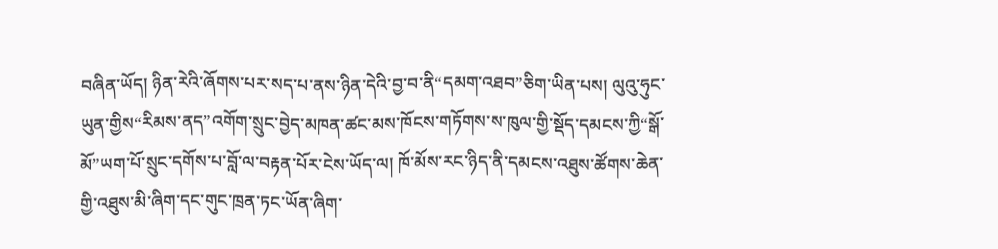བཞིན་ཡོད། ཉིན་རེའི་ཞོགས་པར་སད་པ་ནས་ཉིན་དེའི་བྱ་བ་ནི“དམག་འཐབ”ཅིག་ཡིན་པས། ལུའུ་ཧུང་ཡུན་གྱིས“རིམས་ནད”འགོག་སྲུང་བྱེད་མཁན་ཚང་མས་ཁོངས་གཏོགས་ས་ཁུལ་གྱི་སྡོད་དམངས་ཀྱི“སྒོ་མོ”ཡག་པོ་སྲུང་དགོས་པ་བློ་ལ་བརྟན་པོར་ངེས་ཡོད་ལ། ཁོ་མོས་རང་ཉིད་ནི་དམངས་འཐུས་ཚོགས་ཆེན་གྱི་འཐུས་མི་ཞིག་དང་གུང་ཁྲན་ཏང་ཡོན་ཞིག་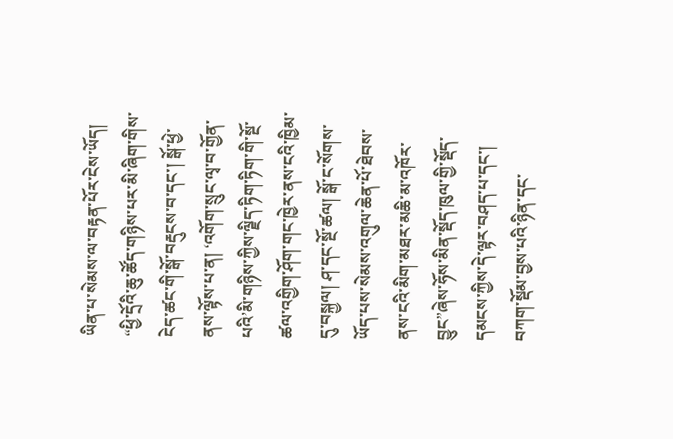ཡིན་པ་སེམས་ལ་བརྟན་པོར་ངེས་ཡོད།
“ཕྱི་དྲོའི་ཆུ་ཚོད་གཉིས་པར་མི་ཞིག་གིས་ངེད་ཚང་གི་སྒོ་བརྡུངས་བ་དང་། སྒོ་ཕྱེ་ནས་ལྟོས་པ་ན། ‘འགོག་སྲུང་ལྭ་བ་གྱོན་པའི’མི་གཉིས་ཀྱིས་ལྗིད་ཏིག་ཏིག་གི་སྔོ་ཚལ་འགྱིག་ཤོག་གང་ཁྱེར་ནས་ངའི་ཁྱིམ་དུ་བསྐྱལ། ཤ་དང་སྔོ་ཚལ། སྒོ་ང་སོགས་ཡོད་པས་སེམས་འགུལ་ཆེན་པོ་ཐེབས་ནས་ངའི་མིག་མཐར་མཆི་མ་འཁོར་བྱུང”ཞེས་ཧོས་མིན་སྡོད་ཁུལ་གྱི་སྡོད་དམངས་ཀྱིས་དེ་ལྟར་བཤད་པ་དང་། བཀག་སྡོམ་བྱས་པའི་ཉིན་དང་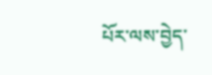པོར་ལས་བྱེད་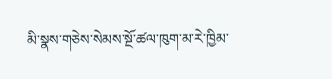མི་སྣས་གཅེས་སེམས་སྔོ་ཚལ་ཁུག་མ་རེ་ཁྱིམ་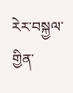རེར་བསྐྱལ་གྱིན་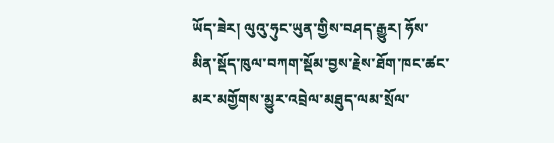ཡོད་ཟེར། ལུའུ་ཧུང་ཡུན་གྱིས་བཤད་རྒྱུར། ཧོས་མིན་སྡོད་ཁུལ་བཀག་སྡོམ་བྱས་རྗེས་ཐོག་ཁང་ཚང་མར་མགྱོགས་མྱུར་འབྲེལ་མཐུད་ལམ་སྲོལ་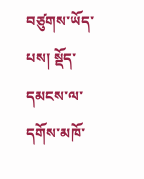བཙུགས་ཡོད་པས། སྡོད་དམངས་ལ་དགོས་མཁོ་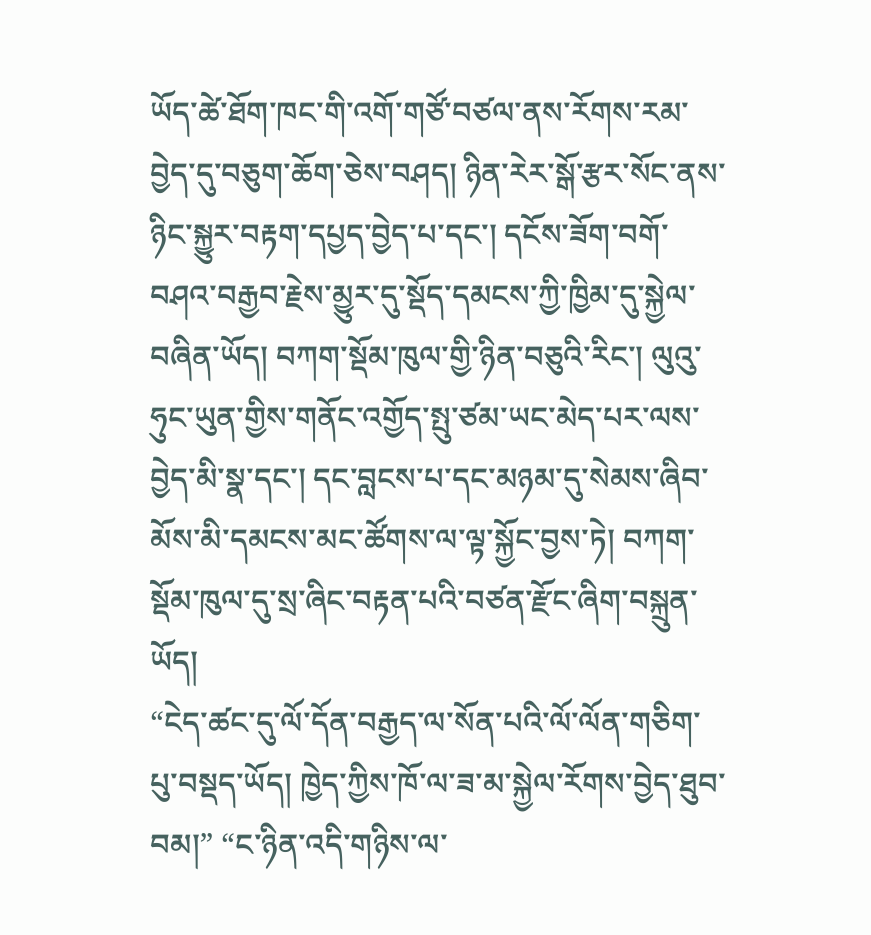ཡོད་ཚེ་ཐོག་ཁང་གི་འགོ་གཙོ་བཙལ་ནས་རོགས་རམ་བྱེད་དུ་བཅུག་ཆོག་ཅེས་བཤད། ཉིན་རེར་སྒོ་རྩར་སོང་ནས་ཉིང་སྐྱུར་བརྟག་དཔྱད་བྱེད་པ་དང་། དངོས་ཟོག་བགོ་བཤའ་བརྒྱབ་རྗེས་མྱུར་དུ་སྡོད་དམངས་ཀྱི་ཁྱིམ་དུ་སྐྱེལ་བཞིན་ཡོད། བཀག་སྡོམ་ཁུལ་གྱི་ཉིན་བཅུའི་རིང་། ལུའུ་ཧུང་ཡུན་གྱིས་གནོང་འགྱོད་སྤུ་ཙམ་ཡང་མེད་པར་ལས་བྱེད་མི་སྣ་དང་། དང་བླངས་པ་དང་མཉམ་དུ་སེམས་ཞིབ་མོས་མི་དམངས་མང་ཚོགས་ལ་ལྟ་སྐྱོང་བྱས་ཏེ། བཀག་སྡོམ་ཁུལ་དུ་སྲ་ཞིང་བརྟན་པའི་བཙན་རྫོང་ཞིག་བསྐྲུན་ཡོད།
“ངེད་ཚང་དུ་ལོ་དོན་བརྒྱད་ལ་སོན་པའི་ལོ་ལོན་གཅིག་པུ་བསྡད་ཡོད། ཁྱེད་ཀྱིས་ཁོ་ལ་ཟ་མ་སྐྱེལ་རོགས་བྱེད་ཐུབ་བམ།” “ང་ཉིན་འདི་གཉིས་ལ་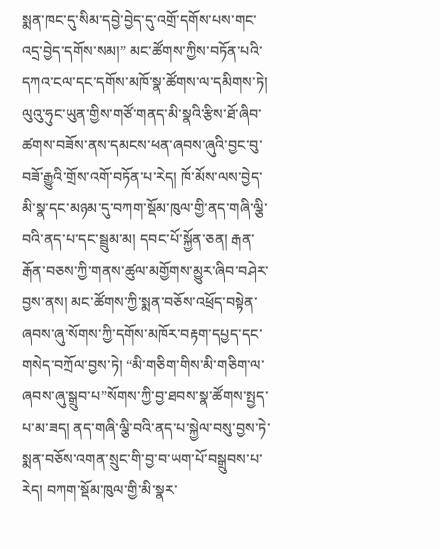སྨན་ཁང་དུ་སིམ་དབྱེ་བྱེད་དུ་འགྲོ་དགོས་པས་གང་འདྲ་བྱེད་དགོས་སམ།” མང་ཚོགས་ཀྱིས་བཏོན་པའི་དཀའ་ངལ་དང་དགོས་མཁོ་སྣ་ཚོགས་ལ་དམིགས་ཏེ། ལུའུ་ཧུང་ཡུན་གྱིས་གཙོ་གནད་མི་སྣའི་རྩིས་ཐོ་ཞིབ་ཚགས་བཟོས་ནས་དམངས་ཕན་ཞབས་ཞུའི་བྱང་བུ་བཟོ་རྒྱུའི་གྲོས་འགོ་བཏོན་པ་རེད། ཁོ་མོས་ལས་བྱེད་མི་སྣ་དང་མཉམ་དུ་བཀག་སྡོམ་ཁུལ་གྱི་ནད་གཞི་ལྕི་བའི་ནད་པ་དང་སྦྲུམ་མ། དབང་པོ་སྐྱོན་ཅན། རྒན་རྒོན་བཅས་ཀྱི་གནས་ཚུལ་མགྱོགས་མྱུར་ཞིབ་བཤེར་བྱས་ནས། མང་ཚོགས་ཀྱི་སྨན་བཅོས་འཕྲོད་བསྟེན་ཞབས་ཞུ་སོགས་ཀྱི་དགོས་མཁོར་བརྟག་དཔྱད་དང་གསེད་བཀྲོལ་བྱས་ཏེ། “མི་གཅིག་གིས་མི་གཅིག་ལ་ཞབས་ཞུ་སྒྲུབ་པ”སོགས་ཀྱི་བྱ་ཐབས་སྣ་ཚོགས་སྤྱད་པ་མ་ཟད། ནད་གཞི་ལྕི་བའི་ནད་པ་སྐྱེལ་བསུ་བྱས་ཏེ་སྨན་བཅོས་འགན་སྲུང་གི་བྱ་བ་ཡག་པོ་བསྒྲུབས་པ་རེད། བཀག་སྡོམ་ཁུལ་གྱི་མི་སྣར་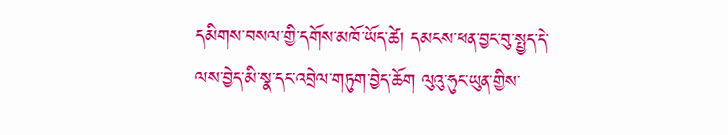དམིགས་བསལ་གྱི་དགོས་མཁོ་ཡོད་ཚེ། དམངས་ཕན་བྱང་བུ་སྤྱད་དེ་ལས་བྱེད་མི་སྣ་དང་འབྲེལ་གཏུག་བྱེད་ཆོག ལུའུ་ཧུང་ཡུན་གྱིས་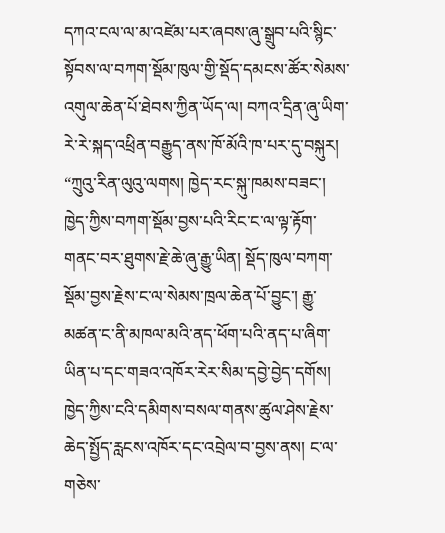དཀའ་ངལ་ལ་མ་འཛེམ་པར་ཞབས་ཞུ་སྒྲུབ་པའི་སྙིང་སྟོབས་ལ་བཀག་སྡོམ་ཁུལ་གྱི་སྡོད་དམངས་ཚོར་སེམས་འགུལ་ཆེན་པོ་ཐེབས་ཀྱིན་ཡོད་ལ། བཀའ་དྲིན་ཞུ་ཡིག་རེ་རེ་སྐད་འཕྲིན་བརྒྱུད་ནས་ཁོ་མོའི་ཁ་པར་དུ་བསྐུར། “ཀྲུའུ་རིན་ལུའུ་ལགས། ཁྱེད་རང་སྐུ་ཁམས་བཟང་། ཁྱེད་ཀྱིས་བཀག་སྡོམ་བྱས་པའི་རིང་ང་ལ་ལྟ་རྟོག་གནང་བར་ཐུགས་རྗེ་ཆེ་ཞུ་རྒྱུ་ཡིན། སྡོད་ཁུལ་བཀག་སྡོམ་བྱས་རྗེས་ང་ལ་སེམས་ཁྲལ་ཆེན་པོ་བྱུང་། རྒྱུ་མཚན་ང་ནི་མཁལ་མའི་ནད་ཕོག་པའི་ནད་པ་ཞིག་ཡིན་པ་དང་གཟའ་འཁོར་རེར་སིམ་དབྱེ་བྱེད་དགོས། ཁྱེད་ཀྱིས་ངའི་དམིགས་བསལ་གནས་ཚུལ་ཤེས་རྗེས་ཆེད་སྤྱོད་རླངས་འཁོར་དང་འབྲེལ་བ་བྱས་ནས། ང་ལ་གཅེས་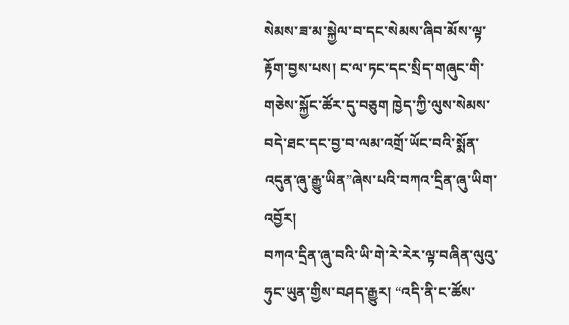སེམས་ཟ་མ་སྐྱེལ་བ་དང་སེམས་ཞིབ་མོས་ལྟ་རྟོག་བྱས་པས། ང་ལ་ཏང་དང་སྲིད་གཞུང་གི་གཅེས་སྐྱོང་ཚོར་དུ་བཅུག ཁྱེད་ཀྱི་ལུས་སེམས་བདེ་ཐང་དང་བྱ་བ་ལམ་འགྲོ་ཡོང་བའི་སྨོན་འདུན་ཞུ་རྒྱུ་ཡིན”ཞེས་པའི་བཀའ་དྲིན་ཞུ་ཡིག་འབྱོར།
བཀའ་དྲིན་ཞུ་བའི་ཡི་གེ་རེ་རེར་ལྟ་བཞིན་ལུའུ་ཧུང་ཡུན་གྱིས་བཤད་རྒྱུར། “འདི་ནི་ང་ཚོས་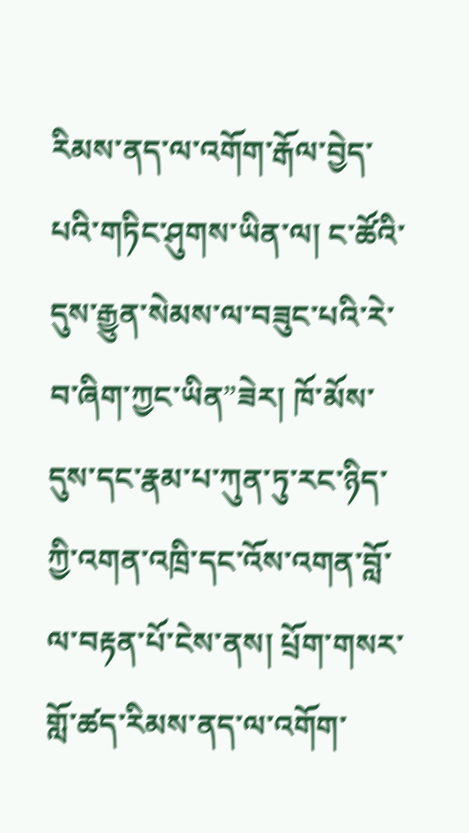རིམས་ནད་ལ་འགོག་རྒོལ་བྱེད་པའི་གཏིང་ཤུགས་ཡིན་ལ། ང་ཚོའི་དུས་རྒྱུན་སེམས་ལ་བཟུང་པའི་རེ་བ་ཞིག་ཀྱང་ཡིན”ཟེར། ཁོ་མོས་དུས་དང་རྣམ་པ་ཀུན་ཏུ་རང་ཉིད་ཀྱི་འགན་འཁྲི་དང་འོས་འགན་བློ་ལ་བརྟན་པོ་ངེས་ནས། པྲོག་གསར་གློ་ཚད་རིམས་ནད་ལ་འགོག་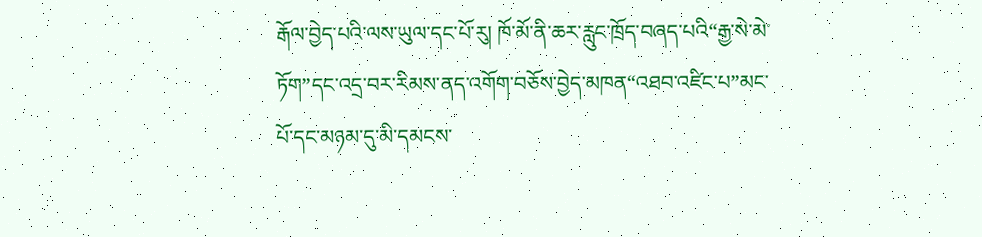རྒོལ་བྱེད་པའི་ལས་ཡུལ་དང་པོ་རུ། ཁོ་མོ་ནི་ཆར་རླུང་ཁྲོད་བཞད་པའི“རྒྱ་སེ་མེ་ཏོག”དང་འདྲ་བར་རིམས་ནད་འགོག་བཅོས་བྱེད་མཁན“འཐབ་འཛིང་པ”མང་པོ་དང་མཉམ་དུ་མི་དམངས་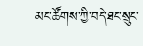མང་ཚོགས་ཀྱི་བདེ་ཐང་སྲུང་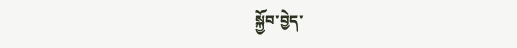སྐྱོབ་བྱེད་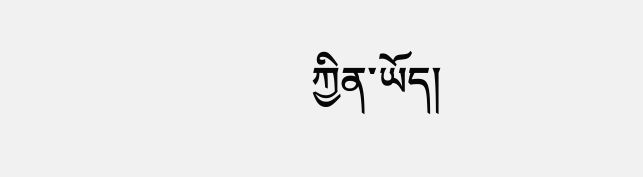ཀྱིན་ཡོད།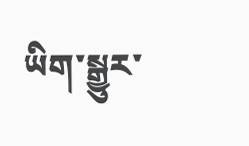ཡིག་སྒྱུར་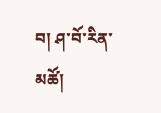བ། ཤ་བོ་རིན་མཚོ།